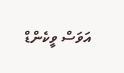އަވަސް ވީކެންޑް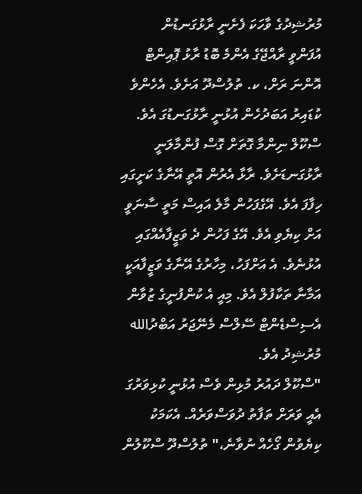މުރުޝިދުގެ ވާހަކަ ފެށެނީ ރާޅުގަނޑުން
އުފަންވީ ރާއްޖޭގެ އެންމެ ބޮޑު ރާޅު ޕޮއިންޓް އޮންނަ ރަށް، ކ. ތުލުސްދޫ އަށެވެ. އެހެންވެ ކުޑައިރު އަބަދުހެން އުޅުނީ ރާޅުގަނޑުގަ އެވެ. ސްކޫލް ނިންމާ ގޮތަށް ގޮސް ފުންމާލަނީ ރާޅުގަނޑަށެވެ. ރާޅާ އެރުން އޮތީ އޭނާގެ ކަށީގައި ހިފާފަ އެވެ. އޭގެފަހުން މާލެ އައިސް މަތީ ސާނަވީ އަށް ކިޔެވި އެވެ. އޭގެ ފަހުން ދެ ވަޒީފާއެއްގައި އުޅުނެވެ. އެ އަށްފަހު، މިހާރުގެ އޭނާގެ ވަޒީފާއަކީ އަމާނާ ތަކާފުލް އެވެ. މިއީ އެ ކުންފުނީގެ ޒުވާން އެސިސްޑެންޓް ސޭލްސް މެނޭޖަރު އަބްދުالله މުރުޝިދު އެވެ.
"ސްކޫލް ދައުރު މުޅިން ވެސް އުޅުނީ ކުޅިވަރުގަ އެއީ ވަރަށް ތަފާތު ދުވަސްވަރެއް. އެކަމަކު ކިޔެވުން ގޯހެއް ނުވާނެ،" ތުލުސްދޫ ސްކޫލުން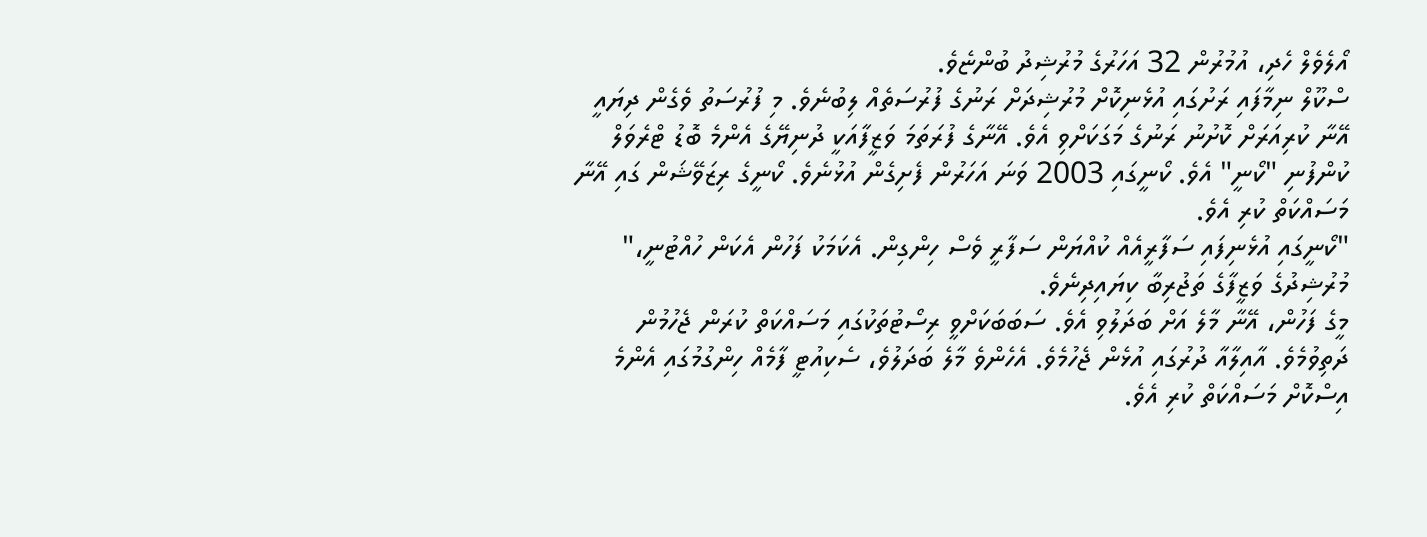އޯލެވެލް ހެދި، އުމުރުން 32 އަހަރުގެ މުރުޝިދު ބުންޏެވެ.
ސްކޫލް ނިމާފައި ރަށުގައި އުޅެނިކޮށް މުރުޝިދަށް ރަނުގެ ފުރުސަތެއް ލިބުނެވެ. މި ފުރުސަތު ވެގެން ދިޔައީ އޭނާ ކުރިއަރަށް ކޮށުނު ރަނުގެ މަގަކަށްވި އެވެ. އޭނާގެ ފުރަތަމަ ވަޒީފާއަކީ ދުނިޔޭގެ އެންމެ ބޮޑު ޓްރެވަލް ކުންފުނި "ކޯނީ" އެވެ. ކޯނީގައި 2003 ވަނަ އަހަރުން ފެށިގެން އުޅުނެވެ. ކޯނީގެ ރިޒަވޭޝަން ގައި އޭނާ މަސައްކަތް ކުރި އެވެ.
"ކޯނީގައި އުޅެނިފައި ސަފާރީއެއް ކުއްޔަން ސަފާރީ ވެސް ހިންގިން. އެކަމަކު ފަހުން އެކަން ހުއްޓުނީ،" މުރުޝިދުގެ ވަޒީފާގެ ތަޖުރިބާ ކިޔައިދިނެވެ.
މީގެ ފަހުން، އޭނާ މާލެ އަށް ބަދަލުވި އެވެ. ސަބަބަކަށްވީ ރިސޯޓުތަކުގައި މަސައްކަތް ކުރަން ޖެހުމުން ދަތިވުމެވެ. އާއިލާއާ ދުރުގައި އުޅެން ޖެހުމެވެ. އެހެންވެ މާލެ ބަދަލުވެ، ސެކިއުޓީ ފާމެއް ހިންގުމުގައި އެންމެ އިސްކޮށް މަސައްކަތް ކުރި އެވެ.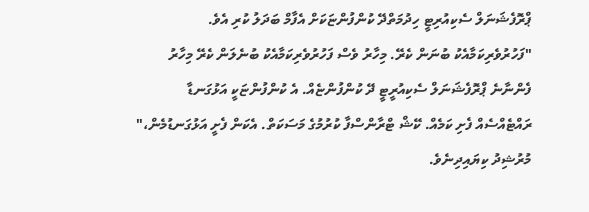ޕްރޮފެޝަނަލް ސެކިއުރިޓީ ހިދުމަތްދޭ ކުންފުންޏަކަށް އެފާމް ބަދަލު ކުރި އެވެ.
"ފަހުރުވެރިކަމާއެކު ބުނަން ކެރޭ. މިހާރު ވެސް ފަހުރުވެރިކަމާއެކު ބުނެލަން ކެރޭ މިހާރު ފެންނާނެ ޕްރޮފެޝަނަލް ސެކިއުރީޓީ ދޭ ކުންފުންޏެއް. އެ ކުންފުންޏަކީ އަޅުގަނޑާ ރައްޓެއްސެއް ފެށި ކަމެއް. ކޭޝް ޓްރާންސްފާ ކުރުމުގެ މަސަކަތް. އެކަން ފެށީ އަޅުގަނޑުމެން،" މުރުޝިދު ކިޔައިދިނެވެ.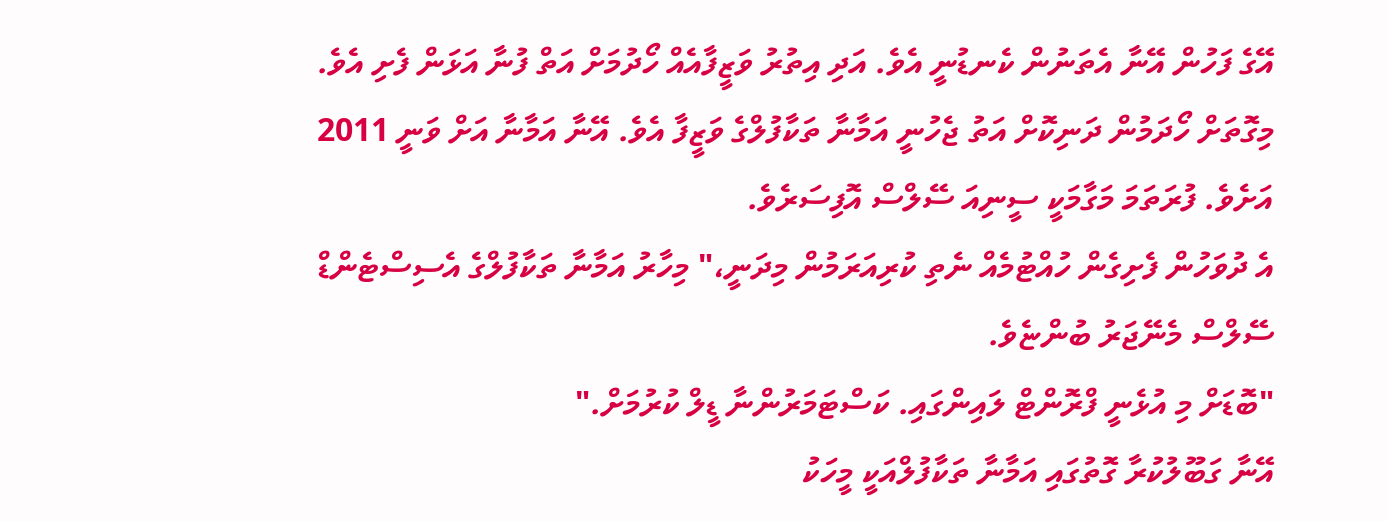އޭގެ ފަހުން އޭނާ އެތަނުން ކެނޑުނީ އެވެ. އަދި އިތުރު ވަޒީފާއެއް ހޯދުމަށް އަތް ފުނާ އަޅަން ފެށި އެވެ. މިގޮތަށް ހޯދަމުން ދަނިކޮށް އަތު ޖެހުނީ އަމާނާ ތަކާފުލްގެ ވަޒީފާ އެވެ. އޭނާ އަމާނާ އަށް ވަނީ 2011 އަށެވެ. ފުރަތަމަ މަގާމަކީ ސީނިއަ ސޭލްސް އޮފިސަރެވެ.
އެ ދުވަހުން ފެށިގެން ހުއްޓުމެއް ނެތި ކުރިއަރަމުން މިދަނީ،" މިހާރު އަމާނާ ތަކާފުލްގެ އެސިސްޓެންޑް ސޭލްސް މެނޭޖަރު ބުންޏެވެ.
"ބޮޑަށް މި އުޅެނީ ފްރޮންޓް ލައިންގައި. ކަސްޓަމަރުންނާ ޑީލް ކުރުމަށް."
އޭނާ ގަބޫލުކުރާ ގޮތުގައި އަމާނާ ތަކާފުލްއަކީ މީހަކު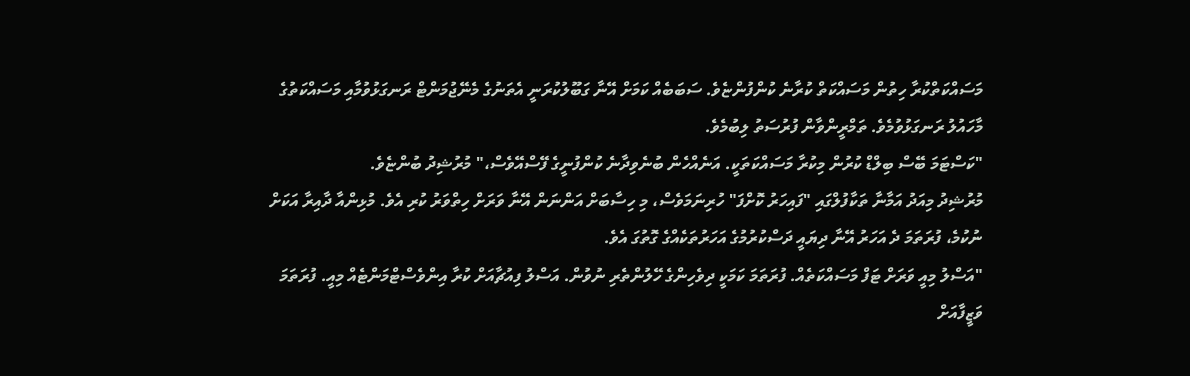މަސައްކަތްކުރާ ހިތުން މަސައްކަތް ކުރާނެ ކުންފުންޏެވެ. ސަބަބެއް ކަމަށް އޭނާ ގަބޫލުކުރަނީ އެތަނުގެ މެނޭޖުމަންޓް ރަނގަޅުވުމާއި މަސައްކަތުގެ މާހައުލު ރަނގަޅުވުމެވެ. ތަމްރީންވާން ފުރުސަތު ލިބުމެވެ.
"ކަސްޓަމަ ބޭސް ބިލްޑް ކުރުން މިކުރާ މަސައްކަތަކީ. އަނެއްހެން ބުނެވިދާނެ ކުންފުނީގެ ފޭސްއޭވެސް،" މުރުޝިދު ބުންޏެވެ.
މުރުޝިދު މިއަދު އަމާނާ ތަކާފުލްގައި "ފައިހަރު ކޮށްފަ" ހުރިނަމަވެސް، މި ހިސާބަށް އަންނަން އޭނާ ވަރަށް ހިތްވަރު ކުރި އެވެ. މުޅިންއާ ދާއިރާ އަކަށް ނުކުމެ، ފުރަތަމަ ދެ އަހަރު އޭނާ ދިޔައީ ދަސްކުރުމުގެ އަހަރުތަކެއްގެ ގޮތުގަ އެވެ.
"އަސްލު މިއީ ވަރަށް ޓަފް މަސައްކަތެއް. ފުރަތަމަ ކަމަކީ ދިވެހިންގެ ހޭލުންތެރި ނުވުން. އަސްލު ފިއުޗާއަށް ކުރާ އިންވެސްޓްމަންޓެއް މިއީ. ފުރަތަމަ ވަޒީފާއަށް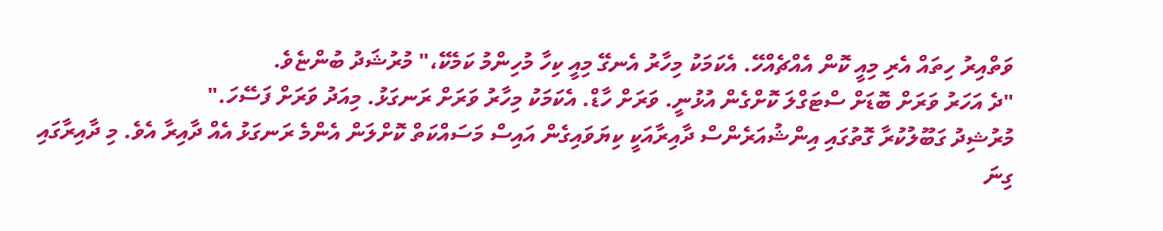ވަތްއިރު ހިތައް އެރި މިއީ ކޮން އެއްޗެއްހޭ. އެކަމަކު މިހާރު އެނގޭ މިއީ ކިހާ މުހިންމު ކަމެކޭ،" މުރުޝަދު ބުންޏެވެ.
"ދެ އަހަރު ވަރަށް ބޮޑަށް ސްޓަގްލަ ކޮށްގެން އުޅުނީ. ވަރަށް ހާޑް. އެކަމަކު މިހާރު ވަރަށް ރަނގަޅު. މިއަދު ވަރަށް ފަސޭހަ."
މުރުޝިދު ގަބޫލުކުރާ ގޮތުގައި އިންޝުއަރެންސް ދާއިރާއަކީ ކިޔަވައިގެން އައިސް މަސައްކަތް ކޮށްލަން އެންމެ ރަނގަޅު އެއް ދާއިރާ އެވެ. މި ދާއިރާގައި ގިނަ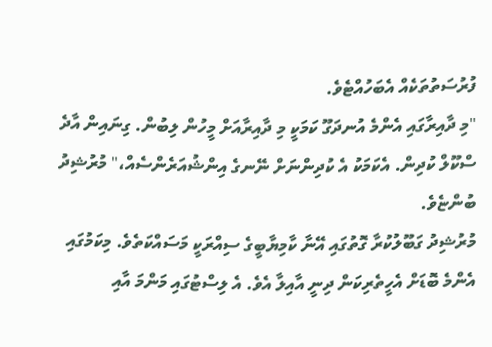ފުރުސަތުތަކެއް އެބަހުއްޓެވެ.
"މި ދާއިރާގައި އެންމެ އުނދަގޫ ކަމަކީ މި ދާއިރާއަށް މީހުން ލިބުން. ގިނައިން އާދެ ސްކޫލް ކުދިން. އެކަމަކު އެ ކުދިންނަށް ނޭނގެ އިންޝުއަރެންސެއް،" މުރުޝިދު ބުންޏެވެ.
މުރުޝިދު ގަބޫލުކުރާ ގޮތުގައި އޭނާ ކާމިޔާބީގެ ސިއްރަކީ މަސައްކަތެވެ. މިކަމުގައި އެންމެ ބޮޑަށް އެހީތެރިކަން ދިނީ އާއިލާ އެވެ. އެ ލިސްޓުގައި މަންމަ އާއި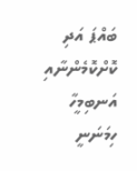ބައްޕަ އަދި ކޮށްކޮމެންނާއި އަނބިމީހާ ހިމަނަނީ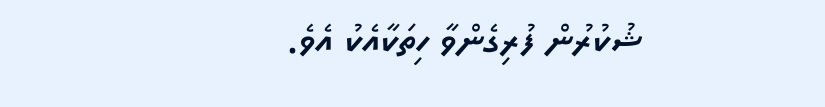ޝުކުރުން ފުރިގެންވާ ހިތަކާއެކު އެވެ.